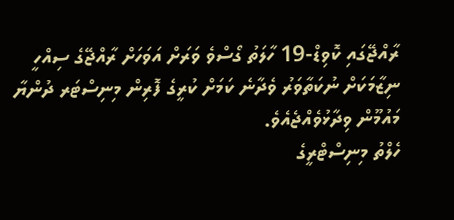ރާއްޖޭގައި ކޮވިޑް-19 ހާލަތު ގޯސްވެ ވަރަށް އަވަހަށް ރާއްޖޭގެ ސިއްހީ ނިޒާމަކަށް ނުކަތާވަރު ވެދާނެ ކަމަށް ކުރީގެ ފޮރިން މިނިސްޓަރ ދުންޔާ މައުމޫން ވިދާޅުވެއްޖެއެވެ.
ހެލްތު މިނިސްޓްރީގެ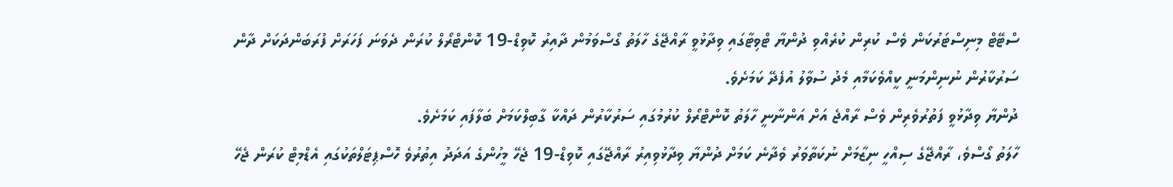ސްޓޭޓް މިނިސްޓަރުކަން ވެސް ކުރިން ކުރެއްވި ދުންޔާ ޓްވިޓާގައި ވިދާޅުވީ ރާއްޖޭގެ ހާލަތު ގޯސްވަމުން ދާއިރު ކޮވިޑް-19 ކޮންޓްރޯލް ކުރަން ދެވަނަ ފަހަރަށް ފުރަބަންދަކަށް ދާން ސަރުކާރުން ނުނިންމަނީ ކީއްވެކަމާއި މެދު ސުވާލު އުފެދޭ ކަމަށެވެ.
ދުންޔާ ވިދާޅުވީ ފަތުރުވެރިން ވެސް ރާއްޖެ އަށް އަންނާނީ ހާލަތު ކޮންޓްރޯލް ކުރުމުގައި ސަރުކާރުން ދައްކާ ގާބިލްކަމަށް ބަލާފައި ކަމަށެވެ.
ހާލަތު ގޯސްވެ، ރާއްޖޭގެ ސިއްހީ ނިޒާމަށް ނުކަތާވަރު ވެދާނެ ކަމަށް ދުންޔާ ވިދާޅުވިއިރު ރާއްޖޭގައި ކޮވިޑް-19 ޖެހޭ މީހުންގެ އަދަދު އިތުރުވެ ހޮސްޕިޓަލްތަކުގައި އެޑްމިޓް ކުރަން ޖެހޭ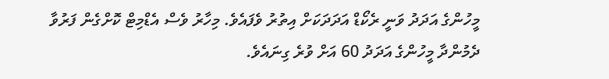މީހުންގެ އަދަދު ވަނީ ރެކޯޑް އަދަދަކަށް އިތުރު ވެފައެވެ. މިހާރު ވެސް އެޑްމިޓް ކޮށްގެން ފަރުވާ ދެމުންދާ މީހުންގެ އަދަދު 60 އަށް ވުރެ ގިނައެވެ.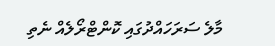މާލެ ސަރަހައްދުގައި ކޮންޓްރޯލެއް ނެތި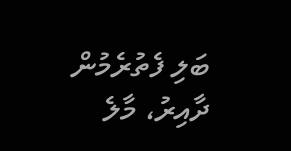ބަލި ފެތުރެމުން ދާއިރު، މާލެ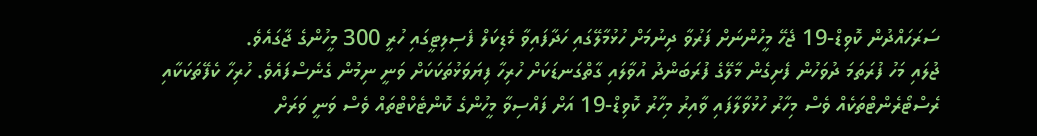ސަރަހައްދުން ކޮވިޑް-19 ޖެހޭ މީހުންނަށް ފަރުވާ ދިނުމަށް ހުޅުމާލޭގައި ހަދާފައިވާ މެޑިކަލް ފެސިލިޓީގައި ހުރީ 300 މީހުންގެ ޖާގައެވެ.
ޖުލައި މަހު ފުރަތަމަ ދުވަހުން ފެށިގެން މާލޭގެ ފުރަބަންދު އުވާލައި ގާތްގަނޑަކަށް ހުރިހާ ފިޔަވަޅުތަކަކަށް ވަނީ ނިމުން ގެނެސްފައެވެ. ހުރިހާ ކެފޭތަކަކާއި ރެސްޓޯރެންޓްތަކެއް ވެސް މިހާރު ހުޅުވާލާފައި ވާއިރު މިހާރު ކޮވިޑް-19 އަށް ފައްސިވާ މީހުންގެ ކޮންޓެކްޓްތައް ވެސް ވަނީ ވަރަށް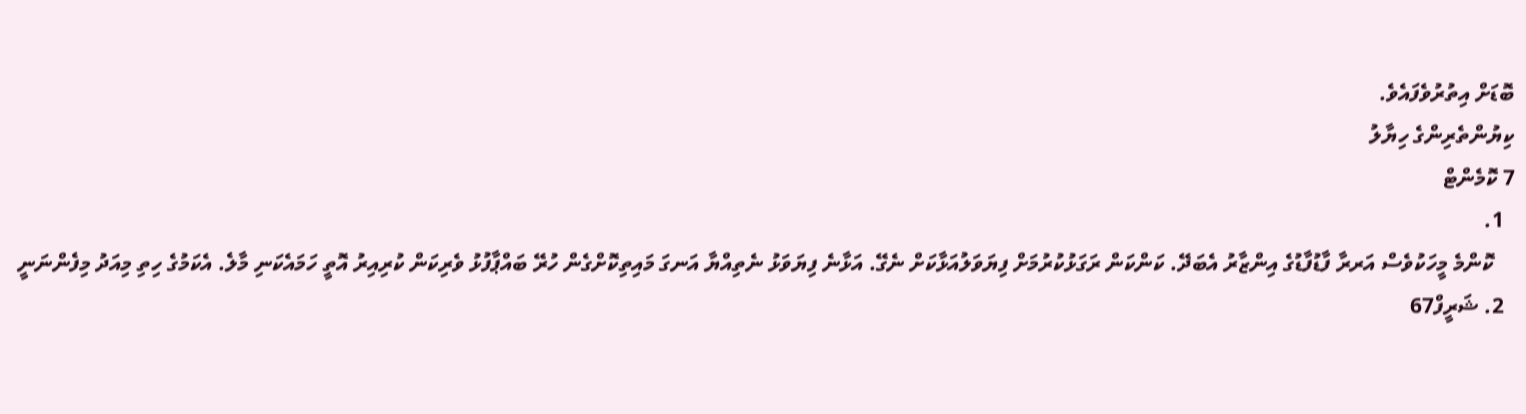ބޮޑަށް އިތުރުވެފައެވެ.
ކިޔުންތެރިންގެ ހިޔާލު
7 ކޮމެންޓް
  1.
    ކޮންމެ މީހަކުވެސް އަރރާ ފާޑުފާޑުގެ އިންޒާރު އެބަދޭ. ކަންކަން ރަގަޅުކުރުމަށް ފިޔަވަލުއަޅާކަށް ނެގޭ. އަޅާނެ ފިޔަވަޅު ނެތިއްޔާ އަނގަ މައިތިކޮށްގެން ހުރޭ ބައްޕާފުޅު ވެރިކަން ކުރިއިރު އޮތީ ހަމައެކަނި މާލެ. އެކަމުގެ ހިތި މިއަދު މިފެންނަނީ
  2. ޝަރީފް67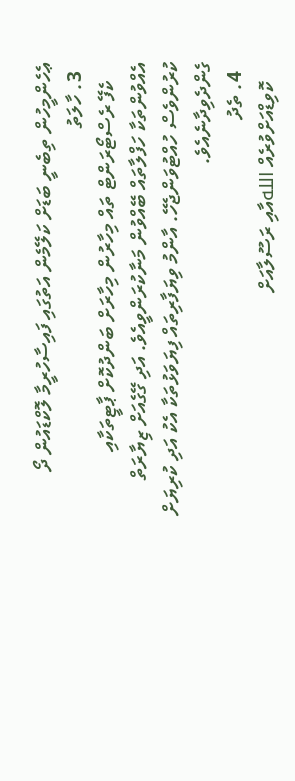ޢެހެންމީހުން ތިބެނީ ބަޑަށް ކަލޭމެން އަތުގައި ފައިސާހުރީމާ ލޮކްޑައުން ދޯ
  3. ހާލަތު
    ކެފޭ ރެސްޓޯރަންޓް ތައް މިހާރުން މިހާރަށް ބަންދުކޮށް ޕާޓީތަކާއި އެއްވުންތަކާ ހަފްލާތައް ބޭއްވުން މަނާކުރަންވީއެވެ. އަދި ގޭގެއަށް ޒިޔާރަތް ކުރުންވެސް ހުއްޓުވަންޖެހޭ. އާންމު ވިޔަފާރިތައް ފިޔަވަޅުތަކާ އެކު އަދި ކުރިޔަށް ގެންދެވިދާނެއެވެ.
  4. ތެދު
    ކޮވިޑްއަށްވުރެއް اللهއާއި ރަސޫލާއަށް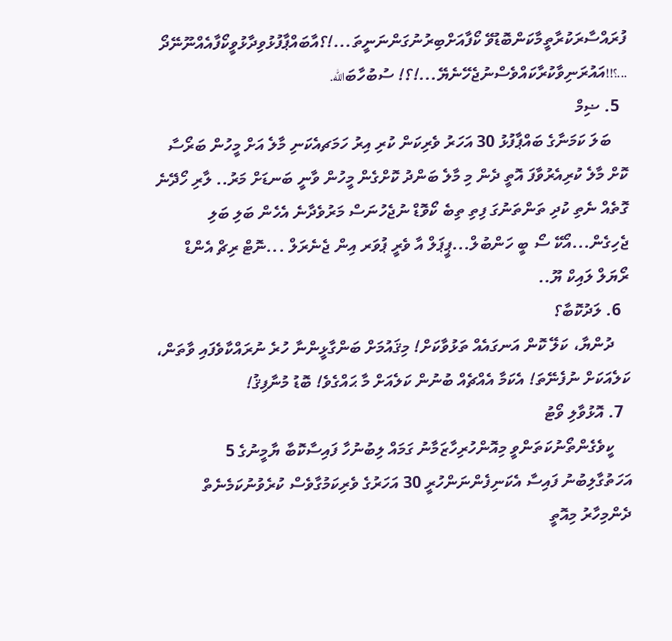ފުރައްސާރަކުރާތީމާކަންބޮޑުވޭ ކޯފާއަށްބިރުނުގަންނަނީތަ...!؟އާބައްޕާފުޅުވިދާޅުވީކޯފާއެއްނޫނޭދޯ ...؟!!އައުރަނިވާކުރާކައްވެސްނުޖެހޭނެޔޭ...!؟! ސުބުހާބަالله.
  5. ޟިމް
    ބަލަ ކަމަނާގެ ބައްޕާފުޅު 30 އަހަރު ވެރިކަން ކުރި އިރު ހަމަޗއެކަނި މާލެ އަށް މީހުން ބަރޯސާ ކޮށް މާލެ ކުރިއެރުވާފަ އޮތީ ދެން މި މާލެ ބަންދު ކޮށްގެން މީހުން ވާނީ ބަނޑަށް މަރު.. ލާރި ހޯދޭނެ ގޮތެއް ނެތި ކުދި ތަންތަނުގަ ފިތި ތިބެ ކޯވޮޑް ނުޖެހުނަސް މަރުވެދާނެ އެހެން ބަލި ބަލި ޖެހިގެން...އޯކޭ ސޯ ބީ ހަންބުލް...ޕީޕަލް އާ ވެރީ ޕުވަރ އިން ޖެނެރަލް ...ނޮޓް ރިޗް އެންޑް ރޯޔަލް ލައިކް ޔޫ..
  6. ލަދުކޮބާ؟
    ދުންޔާ، ކަލޭ ކޮން އަނގައެއް ތަޅުވާކަށް! މިޤައުމަށް ބަންގާޅީންނާ ހުރެ ނުރައްކާވެފައި ވާތަން، ކަލެއަކަށް ނުފެނޭތަ! އެކަމާ އެއްޗެއް ބުނުން ކަލެއަށް މާ ޙައްގެވެ! ބޮޑު މުނާފިޤު!
  7. އޮޅުވާލި ވޯޓު
    ކީވެގެންތޯނުކަތަންވީ މިއޮންހުރިހާޒަމާނު ގަމައް ލިބުނުހާ ފައިސާކޮބާ ޔާމީނުގެ 5 އަހަތުގާލިބުނު ފައިސާ އެކަނިފެންނަންހުރީ 30 އަހަރުގެ ވެރިކަމުގާވެސް ކުރެވުނުކަމެނެތް ދެންމިހާރު މިއޮތީ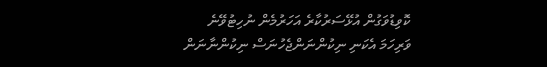ކޮވިޑުވަގުން އުޅޭސަރުކާރެ އަހަރުމެން ނުހިޓުވޭނެ ވަރިހަމަ އެކަނި ނިކުންނަންޖެހުނަސް ނިކުންނާނަން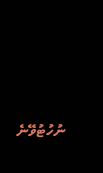ނުހުޓުވޭނެ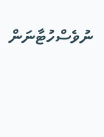ނުވެސްހުޓާނަން